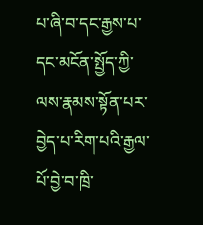པ་ཞི་བ་དང་རྒྱས་པ་དང་མངོན་སྤྱོད་ཀྱི་ལས་རྣམས་སྟོན་པར་བྱེད་པ་རིག་པའི་རྒྱལ་པོ་བྱེ་བ་ཁྲི་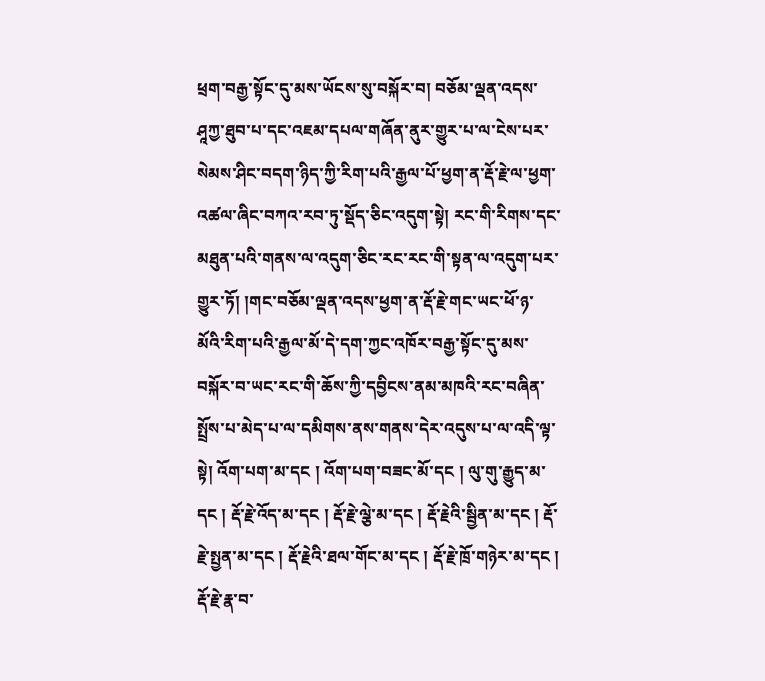ཕྲག་བརྒྱ་སྟོང་དུ་མས་ཡོངས་སུ་བསྐོར་བ། བཅོམ་ལྡན་འདས་ཤཱཀྱ་ཐུབ་པ་དང་འཇམ་དཔལ་གཞོན་ནུར་གྱུར་པ་ལ་ངེས་པར་སེམས་ཤིང་བདག་ཉིད་ཀྱི་རིག་པའི་རྒྱལ་པོ་ཕྱག་ན་རྡོ་རྗེ་ལ་ཕྱག་འཚལ་ཞིང་བཀའ་རབ་ཏུ་སྡོད་ཅིང་འདུག་སྟེ། རང་གི་རིགས་དང་མཐུན་པའི་གནས་ལ་འདུག་ཅིང་རང་རང་གི་སྟན་ལ་འདུག་པར་གྱུར་ཏོ། །གང་བཅོམ་ལྡན་འདས་ཕྱག་ན་རྡོ་རྗེ་གང་ཡང་ཕོ་ཉ་མོའི་རིག་པའི་རྒྱལ་མོ་དེ་དག་ཀྱང་འཁོར་བརྒྱ་སྟོང་དུ་མས་བསྐོར་བ་ཡང་རང་གི་ཆོས་ཀྱི་དབྱིངས་ནམ་མཁའི་རང་བཞིན་སྤྲོས་པ་མེད་པ་ལ་དམིགས་ནས་གནས་དེར་འདུས་པ་ལ་འདི་ལྟ་སྟེ། འོག་པག་མ་དང ། འོག་པག་བཟང་མོ་དང ། ལུ་གུ་རྒྱུད་མ་དང ། རྡོ་རྗེ་འོད་མ་དང ། རྡོ་རྗེ་ལྕེ་མ་དང ། རྡོ་རྗེའི་སྦྱིན་མ་དང ། རྡོ་རྗེ་སྤྱན་མ་དང ། རྡོ་རྗེའི་ཐལ་གོང་མ་དང ། རྡོ་རྗེ་ཁྲོ་གཉེར་མ་དང ། རྡོ་རྗེ་རྣ་བ་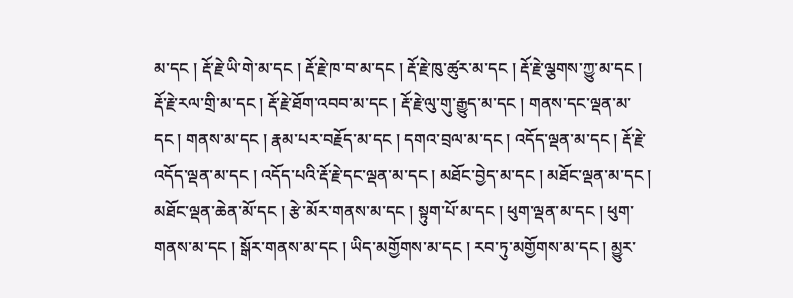མ་དང ། རྡོ་རྗེ་ཡི་གེ་མ་དང ། རྡོ་རྗེ་ཁ་བ་མ་དང ། རྡོ་རྗེ་ཁུ་ཚུར་མ་དང ། རྡོ་རྗེ་ལྕགས་ཀྱུ་མ་དང ། རྡོ་རྗེ་རལ་གྲི་མ་དང ། རྡོ་རྗེ་ཐོག་འབབ་མ་དང ། རྡོ་རྗེ་ལུ་གུ་རྒྱུད་མ་དང ། གནས་དང་ལྡན་མ་དང ། གནས་མ་དང ། རྣམ་པར་བརྗོད་མ་དང ། དགའ་བྲལ་མ་དང ། འདོད་ལྡན་མ་དང ། རྡོ་རྗེ་འདོད་ལྡན་མ་དང ། འདོད་པའི་རྡོ་རྗེ་དང་ལྡན་མ་དང ། མཐོང་བྱེད་མ་དང ། མཐོང་ལྡན་མ་དང ། མཐོང་ལྡན་ཆེན་མོ་དང ། རྩེ་མོར་གནས་མ་དང ། སྟུག་པོ་མ་དང ། ཕུག་ལྡན་མ་དང ། ཕུག་གནས་མ་དང ། སྒོར་གནས་མ་དང ། ཡིད་མགྱོགས་མ་དང ། རབ་ཏུ་མགྱོགས་མ་དང ། མྱུར་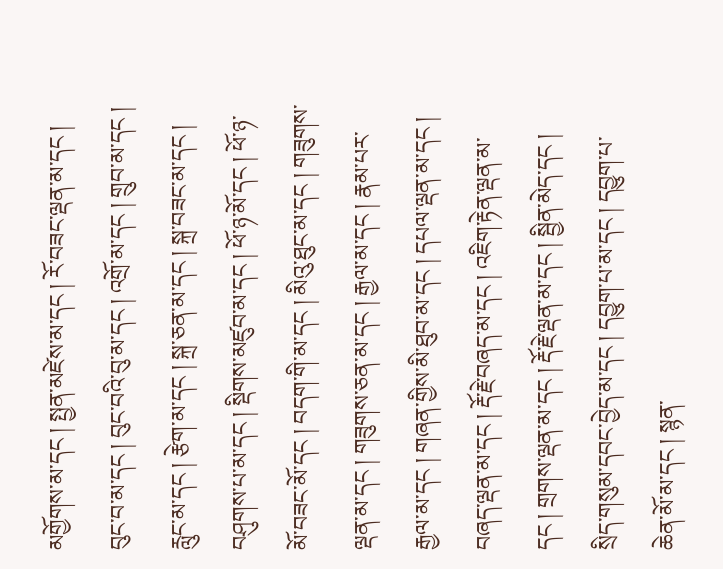མགྱོགས་མ་དང ། སྤྱན་མཛེས་མ་དང ། རོ་བཟང་ལྡན་མ་དང ། བུང་བ་མ་དང ། བུང་བའི་བུ་མ་དང ། འགྲོ་མ་དང ། གྲུབ་མ་དང ། རླུང་མ་དང ། རྩེག་མ་དང ། སྐྲ་ཅན་མ་དང ། སྐྲ་བཟང་མ་དང ། བཤུགས་པ་མ་དང ། སྡིགས་མཛུབ་མ་དང ། ཕོ་ཉ་མོ་དང ། ཕོ་ཉ་མོ་བཟང་མོ་དང ། བདག་གི་མ་དང ། མིའུ་ཐུང་མ་དང ། གཟུགས་ལྡན་མ་དང ། གཟུགས་ཅན་མ་དང ། རྒྱལ་མ་དང ། རྣམ་པར་རྒྱལ་མ་དང ། གཞན་གྱིས་མི་ཐུབ་མ་དང ། དཔལ་ལྡན་མ་དང ། བཞད་ལྡན་མ་དང ། རྡོ་རྗེ་བཞད་མ་དང ། འཇིག་རྟེན་ལྡན་མ་དང ། གྲགས་ལྡན་མ་དང ། རྡོ་རྗེ་ལྡན་མ་དང ། སྦྱིན་མེད་དང །
སྲིད་གསུམ་དབང་བྱེད་མ་དང ། དབྱུག་པ་མ་དང ། དབྱུག་པ་ཆེན་མོ་མ་དང ། སྙན་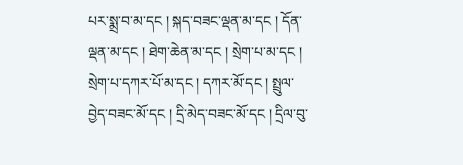པར་སྨྲ་བ་མ་དང ། སྐད་བཟང་ལྡན་མ་དང ། དོན་ལྡན་མ་དང ། ཐེག་ཆེན་མ་དང ། སྲེག་པ་མ་དང ། སྲེག་པ་དཀར་པོ་མ་དང ། དཀར་མོ་དང ། སྤྲུལ་བྱེད་བཟང་མོ་དང ། དྲི་མེད་བཟང་མོ་དང ། དྲིལ་བུ་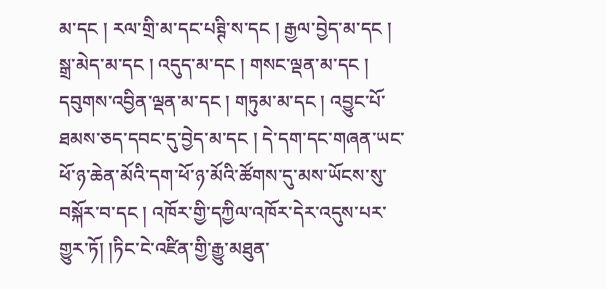མ་དང ། རལ་གྲི་མ་དང་པཊྚི་ས་དང ། རྒྱལ་བྱེད་མ་དང ། སྒྲ་མེད་མ་དང ། འདུད་མ་དང ། གསང་ལྡན་མ་དང ། དབུགས་འབྱིན་ལྡན་མ་དང ། གཏུམ་མ་དང ། འབྱུང་པོ་ཐམས་ཅད་དབང་དུ་བྱེད་མ་དང ། དེ་དག་དང་གཞན་ཡང་ཕོ་ཉ་ཆེན་མོའི་དག་ཕོ་ཉ་མོའི་ཚོགས་དུ་མས་ཡོངས་སུ་བསྐོར་བ་དང ། འཁོར་གྱི་དཀྱིལ་འཁོར་དེར་འདུས་པར་གྱུར་ཏོ། །ཏིང་ངེ་འཛིན་གྱི་རྒྱུ་མཐུན་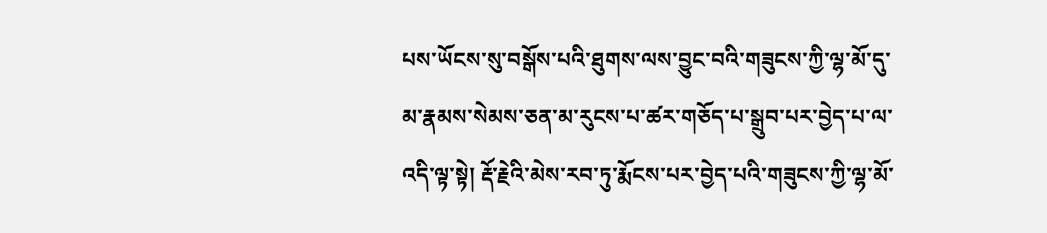པས་ཡོངས་སུ་བསྒོས་པའི་ཐུགས་ལས་བྱུང་བའི་གཟུངས་ཀྱི་ལྷ་མོ་དུ་མ་རྣམས་སེམས་ཅན་མ་རུངས་པ་ཚར་གཅོད་པ་སྒྲུབ་པར་བྱེད་པ་ལ་འདི་ལྟ་སྟེ། རྡོ་རྗེའི་མེས་རབ་ཏུ་རྨོངས་པར་བྱེད་པའི་གཟུངས་ཀྱི་ལྷ་མོ་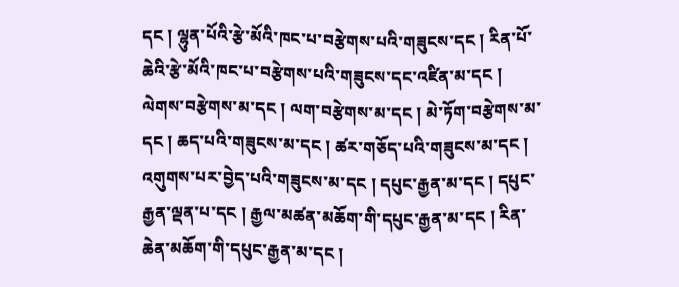དང ། ལྷུན་པོའི་རྩེ་མོའི་ཁང་པ་བརྩེགས་པའི་གཟུངས་དང ། རིན་པོ་ཆེའི་རྩེ་མོའི་ཁང་པ་བརྩེགས་པའི་གཟུངས་དང་འཛིན་མ་དང ། ལེགས་བརྩེགས་མ་དང ། ལག་བརྩེགས་མ་དང ། མེ་ཏོག་བརྩེགས་མ་དང ། ཆད་པའི་གཟུངས་མ་དང ། ཚར་གཅོད་པའི་གཟུངས་མ་དང ། འགུགས་པར་བྱེད་པའི་གཟུངས་མ་དང ། དཔུང་རྒྱན་མ་དང ། དཔུང་རྒྱན་ལྡན་པ་དང ། རྒྱལ་མཚན་མཆོག་གི་དཔུང་རྒྱན་མ་དང ། རིན་ཆེན་མཆོག་གི་དཔུང་རྒྱན་མ་དང །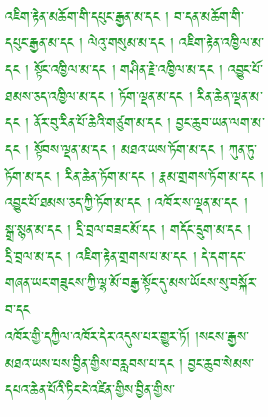འཇིག་རྟེན་མཆོག་གི་དཔུང་རྒྱན་མ་དང ། བ་དན་མཆོག་གི་དཔུང་རྒྱན་མ་དང ། ལེའུ་གསུམ་མ་དང ། འཇིག་རྟེན་འཁྱིལ་མ་དང ། སྟོང་འཁྱིལ་མ་དང ། གཤིན་རྗེ་འཁྱིལ་མ་དང ། འབྱུང་པོ་ཐམས་ཅད་འཁྱིལ་མ་དང ། ཏོག་ལྡན་མ་དང ། རིན་ཆེན་ལྡན་མ་དང ། ནོར་བུ་རིན་པོ་ཆེའི་གཙུག་མ་དང ། བྱང་ཆུབ་ཡན་ལག་མ་དང ། སྟོབས་ལྡན་མ་དང ། མཐའ་ཡས་ཏོག་མ་དང ། ཀུན་ཏུ་ཏོག་མ་དང ། རིན་ཆེན་ཏོག་མ་དང ། རྣམ་གྲགས་ཏོག་མ་དང ། འབྱུང་པོ་ཐམས་ཅད་ཀྱི་ཏོག་མ་དང ། འཁོར་ས་ལྡན་མ་དང ། སྒྲ་སྙན་མ་དང ། དྲི་བྲལ་བཟང་མོ་དང ། གདོང་དྲུག་མ་དང ། དྲི་བྲལ་མ་དང ། འཇིག་རྟེན་གྲགས་པ་མ་དང ། དེ་དག་དང་གཞན་ཡང་གཟུངས་ཀྱི་ལྷ་མོ་བརྒྱ་སྟོང་དུ་མས་ཡོངས་སུ་བསྐོར་བ་དང
འཁོར་གྱི་དཀྱིལ་འཁོར་དེར་འདུས་པར་གྱུར་ཏོ། །སངས་རྒྱས་མཐའ་ཡས་པས་བྱིན་གྱིས་བརླབས་པ་དང ། བྱང་ཆུབ་སེམས་དཔའ་ཆེན་པོའི་ཏིང་ངེ་འཛིན་གྱིས་བྱིན་གྱིས་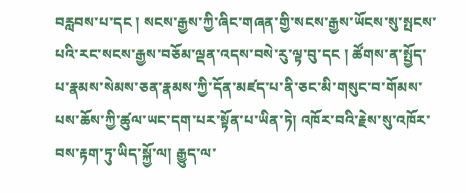བརླབས་པ་དང ། སངས་རྒྱས་ཀྱི་ཞིང་གཞན་གྱི་སངས་རྒྱས་ཡོངས་སུ་སྤངས་པའི་རང་སངས་རྒྱས་བཅོམ་ལྡན་འདས་བསེ་རུ་ལྟ་བུ་དང ། ཚོགས་ན་སྤྱོད་པ་རྣམས་སེམས་ཅན་རྣམས་ཀྱི་དོན་མཛད་པ་ནི་ཅང་མི་གསུང་བ་གོམས་པས་ཆོས་ཀྱི་ཚུལ་ཡང་དག་པར་སྟོན་པ་ཡིན་ཏེ། འཁོར་བའི་རྗེས་སུ་འཁོར་བས་རྟག་ཏུ་ཡིད་སྐྱོ་ལ། རྒྱུད་ལ་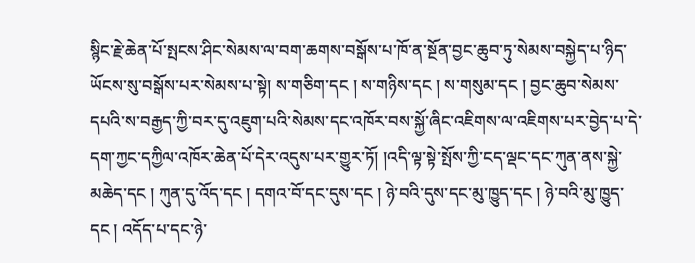སྙིང་རྗེ་ཆེན་པོ་སྤངས་ཤིང་སེམས་ལ་བག་ཆགས་བསྒོས་པ་ཁོ་ན་སྔོན་བྱང་ཆུབ་ཏུ་སེམས་བསྐྱེད་པ་ཉིད་ཡོངས་སུ་བསྒོས་པར་སེམས་པ་སྟེ། ས་གཅིག་དང ། ས་གཉིས་དང ། ས་གསུམ་དང ། བྱང་ཆུབ་སེམས་དཔའི་ས་བརྒྱད་ཀྱི་བར་དུ་འཇུག་པའི་སེམས་དང་འཁོར་བས་སྐྱོ་ཞིང་འཇིགས་ལ་འཇིགས་པར་བྱེད་པ་དེ་དག་ཀྱང་དཀྱིལ་འཁོར་ཆེན་པོ་དེར་འདུས་པར་གྱུར་ཏོ། །འདི་ལྟ་སྟེ་སྤོས་ཀྱི་ངད་ལྡང་དང་ཀུན་ནས་སྐྱེ་མཆེད་དང ། ཀུན་དུ་འོད་དང ། དགའ་བོ་དང་དུས་དང ། ཉེ་བའི་དུས་དང་མུ་ཁྱུད་དང ། ཉེ་བའི་མུ་ཁྱུད་དང ། འདོད་པ་དང་ཉེ་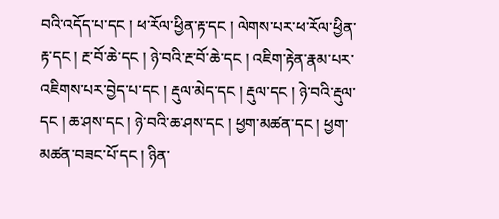བའི་འདོད་པ་དང ། ཕ་རོལ་ཕྱིན་རྟ་དང ། ལེགས་པར་ཕ་རོལ་ཕྱིན་རྟ་དང ། རྔ་བོ་ཆེ་དང ། ཉེ་བའི་རྔ་བོ་ཆེ་དང ། འཇིག་རྟེན་རྣམ་པར་འཇིགས་པར་བྱེད་པ་དང ། རྡུལ་མེད་དང ། རྡུལ་དང ། ཉེ་བའི་རྡུལ་དང ། ཆ་ཤས་དང ། ཉེ་བའི་ཆ་ཤས་དང ། ཕྱག་མཚན་དང ། ཕྱག་མཚན་བཟང་པོ་དང ། ཉིན་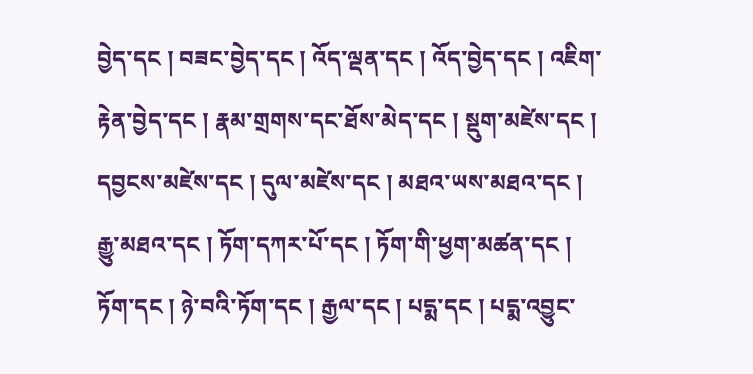བྱེད་དང ། བཟང་བྱེད་དང ། འོད་ལྡན་དང ། འོད་བྱེད་དང ། འཇིག་རྟེན་བྱེད་དང ། རྣམ་གྲགས་དང་ཐོས་མེད་དང ། སྡུག་མཛེས་དང ། དབྱངས་མཛེས་དང ། དུལ་མཛེས་དང ། མཐའ་ཡས་མཐའ་དང ། རྒྱུ་མཐའ་དང ། ཏོག་དཀར་པོ་དང ། ཏོག་གི་ཕྱག་མཚན་དང ། ཏོག་དང ། ཉེ་བའི་ཏོག་དང ། རྒྱལ་དང ། པདྨ་དང ། པདྨ་འབྱུང་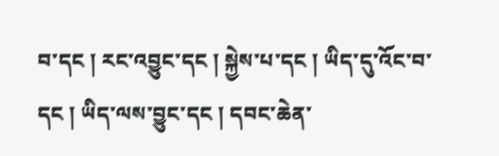བ་དང ། རང་འབྱུང་དང ། སྐྱེས་པ་དང ། ཡིད་དུ་འོང་བ་དང ། ཡིད་ལས་བྱུང་དང ། དབང་ཆེན་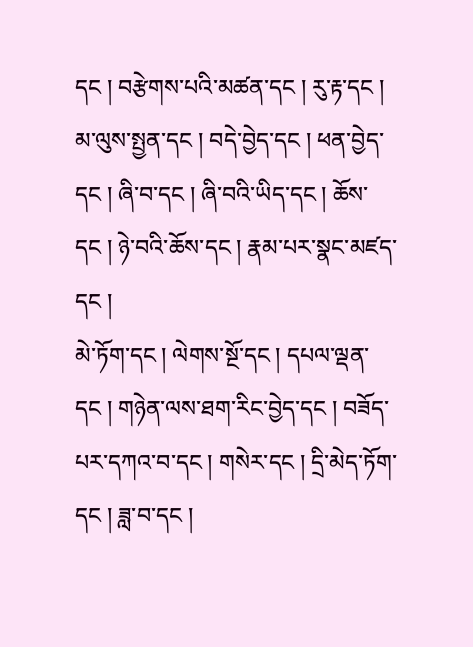དང ། བརྩེགས་པའི་མཚན་དང ། རུ་རྟ་དང ། མ་ལུས་སྤྱན་དང ། བདེ་བྱེད་དང ། ཕན་བྱེད་དང ། ཞི་བ་དང ། ཞི་བའི་ཡིད་དང ། ཆོས་དང ། ཉེ་བའི་ཆོས་དང ། རྣམ་པར་སྣང་མཛད་དང །
མེ་ཏོག་དང ། ལེགས་སྔོ་དང ། དཔལ་ལྡན་དང ། གཉེན་ལས་ཐག་རིང་བྱེད་དང ། བཟོད་པར་དཀའ་བ་དང ། གསེར་དང ། དྲི་མེད་ཏོག་དང ། ཟླ་བ་དང །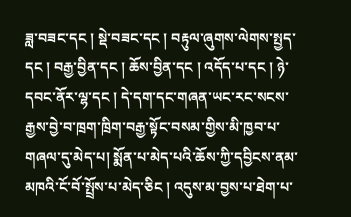ཟླ་བཟང་དང ། སྡེ་བཟང་དང ། བརྟུལ་ཞུགས་ལེགས་སྤྱད་དང ། བརྒྱ་བྱིན་དང ། ཆོས་བྱིན་དང ། འདོད་པ་དང ། ཉེ་དབང་ནོར་ལྷ་དང ། དེ་དག་དང་གཞན་ཡང་རང་སངས་རྒྱས་བྱེ་བ་ཁྲག་ཁྲིག་བརྒྱ་སྟོང་བསམ་གྱིས་མི་ཁྱབ་པ་གཞལ་དུ་མེད་པ། སྨོན་པ་མེད་པའི་ཆོས་ཀྱི་དབྱིངས་ནམ་མཁའི་ངོ་བོ་སྤྲོས་པ་མེད་ཅིང ། འདུས་མ་བྱས་པ་ཐེག་པ་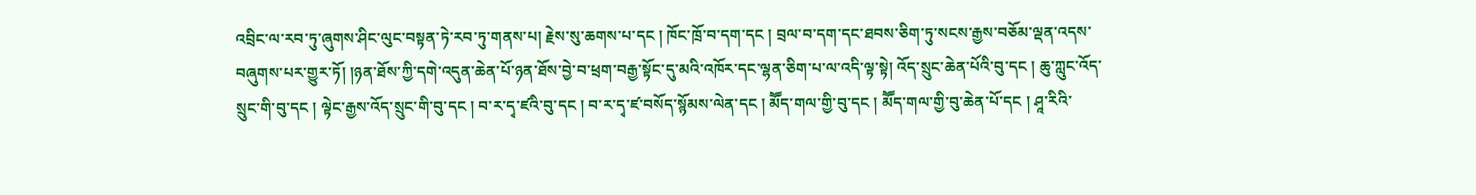འབྲིང་ལ་རབ་ཏུ་ཞུགས་ཤིང་ལུང་བསྟན་ཏེ་རབ་ཏུ་གནས་པ། རྗེས་སུ་ཆགས་པ་དང ། ཁོང་ཁྲོ་བ་དག་དང ། བྲལ་བ་དག་དང་ཐབས་ཅིག་ཏུ་སངས་རྒྱས་བཅོམ་ལྡན་འདས་བཞུགས་པར་གྱུར་ཏོ། །ཉན་ཐོས་ཀྱི་དགེ་འདུན་ཆེན་པོ་ཉན་ཐོས་བྱེ་བ་ཕྲག་བརྒྱ་སྟོང་དུ་མའི་འཁོར་དང་ལྷན་ཅིག་པ་ལ་འདི་ལྟ་སྟེ། འོད་སྲུང་ཆེན་པོའི་བུ་དང ། ཆུ་ཀླུང་འོད་སྲུང་གི་བུ་དང ། ལྟེང་རྒྱས་འོད་སྲུང་གི་བུ་དང ། བ་ར་དྭ་ཛའི་བུ་དང ། བ་ར་དྭ་ཛ་བསོད་སྙོམས་ལེན་དང ། མཽད་གལ་གྱི་བུ་དང ། མཽད་གལ་གྱི་བུ་ཆེན་པོ་དང ། ཤཱ་རིའི་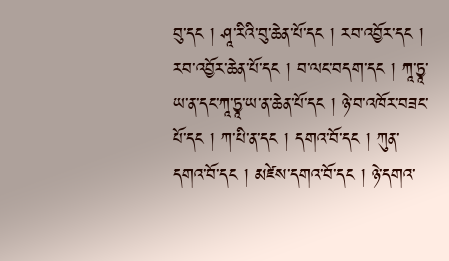བུ་དང ། ཤཱ་རིའི་བུ་ཆེན་པོ་དང ། རབ་འབྱོར་དང ། རབ་འབྱོར་ཆེན་པོ་དང ། བ་ལང་བདག་དང ། ཀཱ་ཏྱཱ་ཡ་ན་དང་ཀཱ་ཏྱཱ་ཡ་ན་ཆེན་པོ་དང ། ཉེ་བ་འཁོར་བཟང་པོ་དང ། ཀ་པི་ན་དང ། དགའ་བོ་དང ། ཀུན་དགའ་བོ་དང ། མཛེས་དགའ་བོ་དང ། ཉེ་དགའ་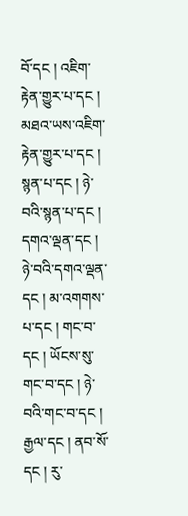བོ་དང ། འཇིག་རྟེན་གྱུར་པ་དང ། མཐའ་ཡས་འཇིག་རྟེན་གྱུར་པ་དང ། སྙན་པ་དང ། ཉེ་བའི་སྙན་པ་དང ། དགའ་ལྡན་དང ། ཉེ་བའི་དགའ་ལྡན་དང ། མ་འགགས་པ་དང ། གང་བ་དང ། ཡོངས་སུ་གང་བ་དང ། ཉེ་བའི་གང་བ་དང ། རྒྱལ་དང ། ནབ་སོ་དང ། རུ་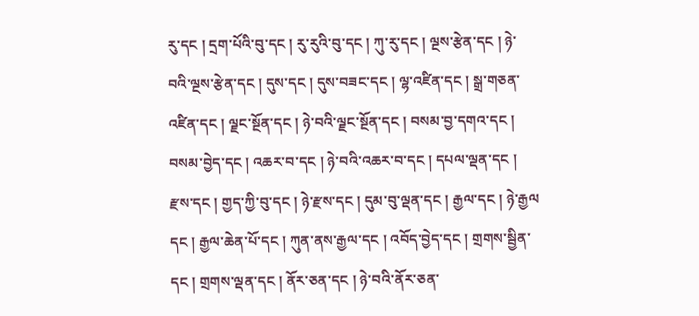རུ་དང ། དྲག་པོའི་བུ་དང ། རུ་རུའི་བུ་དང ། ཀུ་རུ་དང ། ལྔས་རྩེན་དང ། ཉེ་བའི་ལྔས་རྩེན་དང ། དུས་དང ། དུས་བཟང་དང ། ལྷ་འཛིན་དང ། སྒྲ་གཅན་འཛིན་དང ། ལྗང་སྔོན་དང ། ཉེ་བའི་ལྗང་སྔོན་དང ། བསམ་བྱ་དགའ་དང ། བསམ་བྱེད་དང ། འཆར་བ་དང ། ཉེ་བའི་འཆར་བ་དང ། དཔལ་ལྡན་དང ། རྫས་དང ། གྱད་ཀྱི་བུ་དང ། ཉེ་རྫས་དང ། དུམ་བུ་ལྡན་དང ། རྒྱལ་དང ། ཉེ་རྒྱལ
དང ། རྒྱལ་ཆེན་པོ་དང ། ཀུན་ནས་རྒྱལ་དང ། འབོད་བྱེད་དང ། གྲགས་སྦྱིན་དང ། གྲགས་ལྡན་དང ། ནོར་ཅན་དང ། ཉེ་བའི་ནོར་ཅན་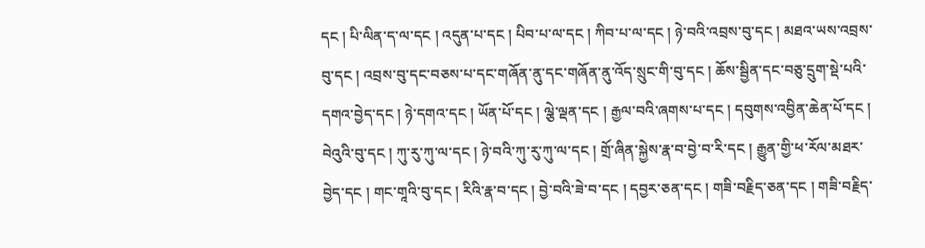དང ། པི་ལིན་ད་ལ་དང ། འདུན་པ་དང ། པིབ་པ་ལ་དང ། ཀིབ་པ་ལ་དང ། ཉེ་བའི་འབྲས་བུ་དང ། མཐའ་ཡས་འབྲས་བུ་དང ། འབྲས་བུ་དང་བཅས་པ་དང་གཞོན་ནུ་དང་གཞོན་ནུ་འོད་སྲུང་གི་བུ་དང ། ཆོས་སྦྱིན་དང་བཅུ་དྲུག་སྡེ་པའི་དགའ་བྱེད་དང ། ཉེ་དགའ་དང ། ཡོན་པོ་དང ། ལྕེ་ལྡན་དང ། རྒྱལ་བའི་ཞགས་པ་དང ། དབུགས་འབྱིན་ཆེན་པོ་དང ། བེའུའི་བུ་དང ། ཀུ་རུ་ཀུ་ལ་དང ། ཉེ་བའི་ཀུ་རུ་ཀུ་ལ་དང ། གྲོ་ཞིན་སྐྱེས་རྣ་བ་བྱེ་བ་རི་དང ། རྒྱུན་གྱི་ཕ་རོལ་མཐར་བྱེད་དང ། གང་གཱའི་བུ་དང ། རིའི་རྣ་བ་དང ། བྱེ་བའི་ཟེ་བ་དང ། དབྱར་ཅན་དང ། གཟི་བརྗིད་ཅན་དང ། གཟི་བརྗིད་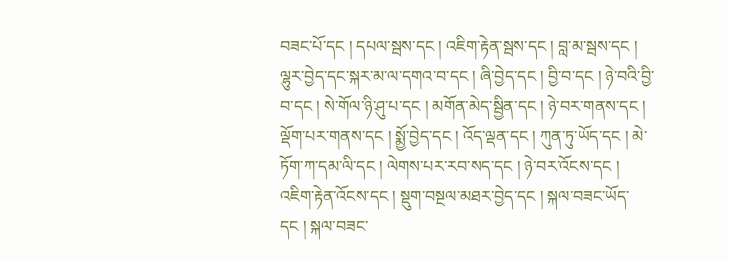བཟང་པོ་དང ། དཔལ་སྦས་དང ། འཇིག་རྟེན་སྦས་དང ། བླ་མ་སྦས་དང ། ལྷུར་བྱེད་དང་སྐར་མ་ལ་དགའ་བ་དང ། ཞི་བྱེད་དང ། བྱི་བ་དང ། ཉེ་བའི་བྱི་བ་དང ། སེ་གོལ་ཉི་ཤུ་པ་དང ། མགོན་མེད་སྦྱིན་དང ། ཉེ་བར་གནས་དང ། ལྡོག་པར་གནས་དང ། སྨྱོ་བྱེད་དང ། འོད་ལྡན་དང ། ཀུན་ཏུ་ཡོད་དང ། མེ་ཏོག་ཀ་དམ་ལི་དང ། ལེགས་པར་རབ་སད་དང ། ཉེ་བར་འོངས་དང ། འཇིག་རྟེན་འོངས་དང ། སྡུག་བསྔལ་མཐར་བྱེད་དང ། སྐལ་བཟང་ཡོད་དང ། སྐལ་བཟང་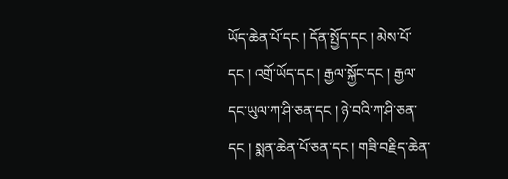ཡོད་ཆེན་པོ་དང ། དོན་སྤྱོད་དང ། མེས་པོ་དང ། འགྲོ་ཡོད་དང ། རྒྱལ་སྐྱོང་དང ། རྒྱལ་དང་ཡུལ་ཀ་ཤི་ཅན་དང ། ཉེ་བའི་ཀ་ཤི་ཅན་དང ། སྨན་ཆེན་པོ་ཅན་དང ། གཟི་བརྗིད་ཆེན་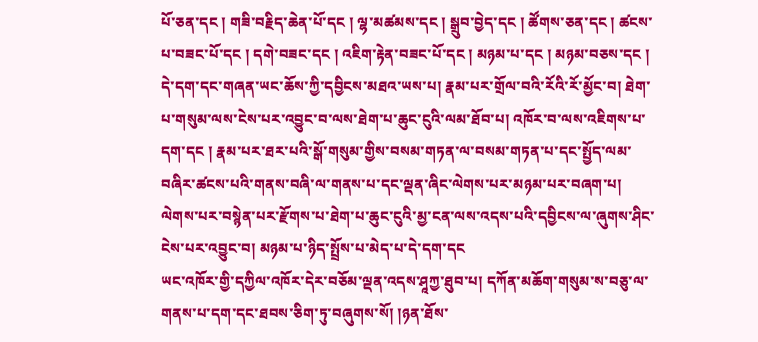པོ་ཅན་དང ། གཟི་བརྗིད་ཆེན་པོ་དང ། ལྷ་མཚམས་དང ། སྒྲུབ་བྱེད་དང ། ཚོགས་ཅན་དང ། ཚངས་པ་བཟང་པོ་དང ། དགེ་བཟང་དང ། འཇིག་རྟེན་བཟང་པོ་དང ། མཉམ་པ་དང ། མཉམ་བཅས་དང ། དེ་དག་དང་གཞན་ཡང་ཆོས་ཀྱི་དབྱིངས་མཐའ་ཡས་པ། རྣམ་པར་གྲོལ་བའི་རོའི་རོ་མྱོང་བ། ཐེག་པ་གསུམ་ལས་ངེས་པར་འབྱུང་བ་ལས་ཐེག་པ་ཆུང་ངུའི་ལམ་ཐོབ་པ། འཁོར་བ་ལས་འཇིགས་པ་དག་དང ། རྣམ་པར་ཐར་པའི་སྒོ་གསུམ་གྱིས་བསམ་གཏན་ལ་བསམ་གཏན་པ་དང་སྤྱོད་ལམ་བཞིར་ཚངས་པའི་གནས་བཞི་ལ་གནས་པ་དང་ལྡན་ཞིང་ལེགས་པར་མཉམ་པར་བཞག་པ། ལེགས་པར་བསྙེན་པར་རྫོགས་པ་ཐེག་པ་ཆུང་ངུའི་མྱ་ངན་ལས་འདས་པའི་དབྱིངས་ལ་ཞུགས་ཤིང་ངེས་པར་འབྱུང་བ། མཉམ་པ་ཉིད་སྤྲོས་པ་མེད་པ་དེ་དག་དང
ཡང་འཁོར་གྱི་དཀྱིལ་འཁོར་དེར་བཅོམ་ལྡན་འདས་ཤཱཀྱ་ཐུབ་པ། དཀོན་མཆོག་གསུམ་ས་བཅུ་ལ་གནས་པ་དག་དང་ཐབས་ཅིག་ཏུ་བཞུགས་སོ། །ཉན་ཐོས་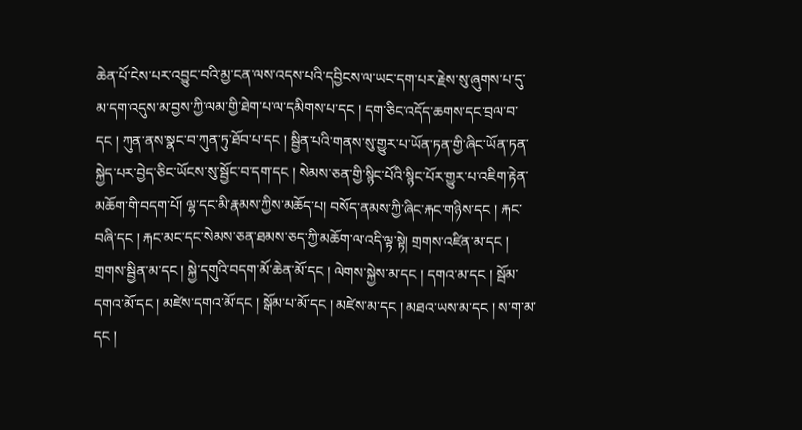ཆེན་པོ་ངེས་པར་འབྱུང་བའི་མྱ་ངན་ལས་འདས་པའི་དབྱིངས་ལ་ཡང་དག་པར་རྗེས་སུ་ཞུགས་པ་དུ་མ་དག་འདུས་མ་བྱས་ཀྱི་ལམ་གྱི་ཐེག་པ་ལ་དམིགས་པ་དང ། དག་ཅིང་འདོད་ཆགས་དང་བྲལ་བ་དང ། ཀུན་ནས་སྣང་བ་ཀུན་ཏུ་ཐོབ་པ་དང ། སྦྱིན་པའི་གནས་སུ་གྱུར་པ་ཡོན་ཏན་གྱི་ཞིང་ཡོན་ཏན་སྐྱེད་པར་བྱེད་ཅིང་ཡོངས་སུ་སྦྱོང་བ་དག་དང ། སེམས་ཅན་གྱི་སྙིང་པོའི་སྙིང་པོར་གྱུར་པ་འཇིག་རྟེན་མཆོག་གི་བདག་པོ། ལྷ་དང་མི་རྣམས་ཀྱིས་མཆོད་པ། བསོད་ནམས་ཀྱི་ཞིང་རྐང་གཉིས་དང ། རྐང་བཞི་དང ། རྐང་མང་དང་སེམས་ཅན་ཐམས་ཅད་ཀྱི་མཆོག་ལ་འདི་ལྟ་སྟེ། གྲགས་འཛིན་མ་དང ། གྲགས་སྦྱིན་མ་དང ། སྐྱེ་དགུའི་བདག་མོ་ཆེན་མོ་དང ། ལེགས་སྐྱེས་མ་དང ། དགའ་མ་དང ། སྦོམ་དགའ་མོ་དང ། མཛེས་དགའ་མོ་དང ། སྒོམ་པ་མོ་དང ། མཛེས་མ་དང ། མཐའ་ཡས་མ་དང ། ས་ག་མ་དང །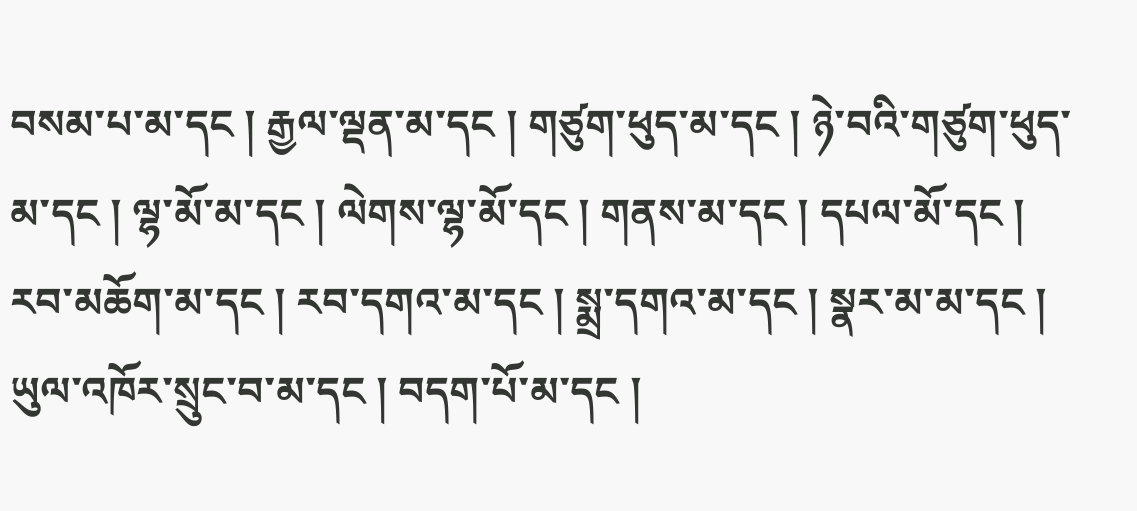བསམ་པ་མ་དང ། རྒྱལ་ལྡན་མ་དང ། གཙུག་ཕུད་མ་དང ། ཉེ་བའི་གཙུག་ཕུད་མ་དང ། ལྷ་མོ་མ་དང ། ལེགས་ལྷ་མོ་དང ། གནས་མ་དང ། དཔལ་མོ་དང ། རབ་མཆོག་མ་དང ། རབ་དགའ་མ་དང ། སྨྲ་དགའ་མ་དང ། སྣར་མ་མ་དང ། ཡུལ་འཁོར་སྲུང་བ་མ་དང ། བདག་པོ་མ་དང །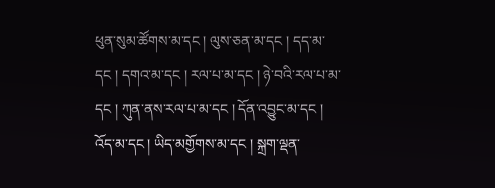ཕུན་སུམ་ཚོགས་མ་དང ། ལུས་ཅན་མ་དང ། དད་མ་དང ། དགའ་མ་དང ། རལ་པ་མ་དང ། ཉེ་བའི་རལ་པ་མ་དང ། ཀུན་ནས་རལ་པ་མ་དང ། དོན་འབྱུང་མ་དང ། འོད་མ་དང ། ཡིད་མགྱོགས་མ་དང ། སྐྲག་ལྡན་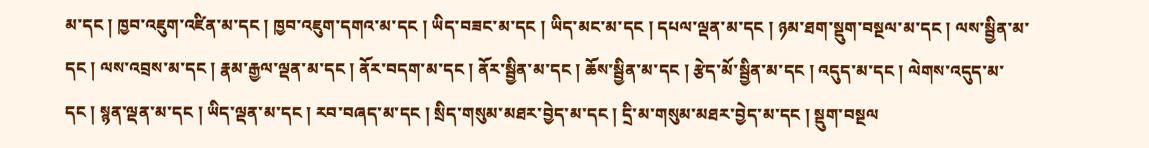མ་དང ། ཁྱབ་འཇུག་འཛིན་མ་དང ། ཁྱབ་འཇུག་དགའ་མ་དང ། ཡིད་བཟང་མ་དང ། ཡིད་མང་མ་དང ། དཔལ་ལྡན་མ་དང ། ཉམ་ཐག་སྡུག་བསྔལ་མ་དང ། ལས་སྦྱིན་མ་དང ། ལས་འབྲས་མ་དང ། རྣམ་རྒྱལ་ལྡན་མ་དང ། ནོར་བདག་མ་དང ། ནོར་སྦྱིན་མ་དང ། ཆོས་སྦྱིན་མ་དང ། རྩེད་མོ་སྦྱིན་མ་དང ། འདུད་མ་དང ། ལེགས་འདུད་མ་དང ། སྙན་ལྡན་མ་དང ། ཡིད་ལྡན་མ་དང ། རབ་བཞད་མ་དང ། སྲིད་གསུམ་མཐར་བྱེད་མ་དང ། དྲི་མ་གསུམ་མཐར་བྱེད་མ་དང ། སྡུག་བསྔལ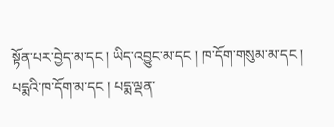སྟོན་པར་བྱེད་མ་དང ། ཡིད་འབྱུང་མ་དང ། ཁ་དོག་གསུམ་མ་དང ། པདྨའི་ཁ་དོག་མ་དང ། པདྨ་ལྡན་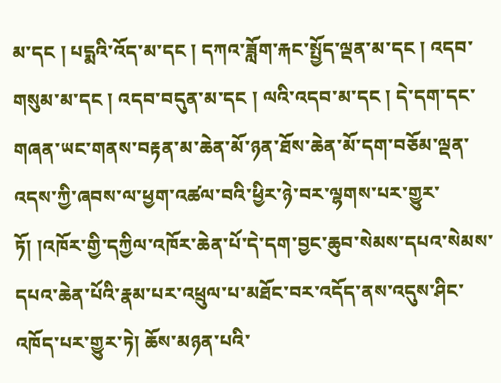མ་དང ། པདྨའི་འོད་མ་དང ། དཀའ་ཟློག་རྐང་སྤྱོད་ལྡན་མ་དང ། འདབ་གསུམ་མ་དང ། འདབ་བདུན་མ་དང ། ལའི་འདབ་མ་དང ། དེ་དག་དང་གཞན་ཡང་གནས་བརྟན་མ་ཆེན་མོ་ཉན་ཐོས་ཆེན་མོ་དག་བཅོམ་ལྡན་འདས་ཀྱི་ཞབས་ལ་ཕྱག་འཚལ་བའི་ཕྱིར་ཉེ་བར་ལྷགས་པར་གྱུར་ཏོ། །འཁོར་གྱི་དཀྱིལ་འཁོར་ཆེན་པོ་དེ་དག་བྱང་ཆུབ་སེམས་དཔའ་སེམས་དཔའ་ཆེན་པོའི་རྣམ་པར་འཕྲུལ་པ་མཐོང་བར་འདོད་ནས་འདུས་ཤིང་འཁོད་པར་གྱུར་ཏེ། ཆོས་མཉན་པའི་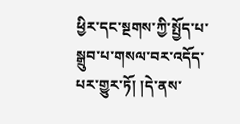ཕྱིར་དང་སྔགས་ཀྱི་སྤྱོད་པ་སྒྲུབ་པ་གསལ་བར་འདོད་པར་གྱུར་ཏོ། །དེ་ནས་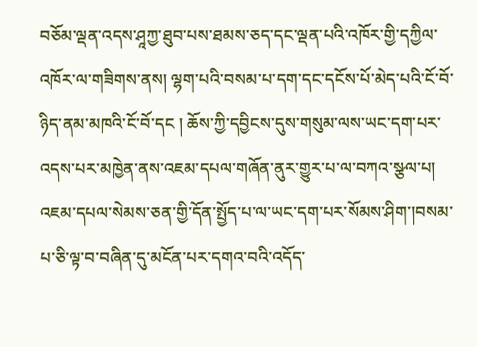བཅོམ་ལྡན་འདས་ཤཱཀྱ་ཐུབ་པས་ཐམས་ཅད་དང་ལྡན་པའི་འཁོར་གྱི་དཀྱིལ་འཁོར་ལ་གཟིགས་ནས། ལྷག་པའི་བསམ་པ་དག་དང་དངོས་པོ་མེད་པའི་ངོ་བོ་ཉིད་ནམ་མཁའི་ངོ་བོ་དང ། ཆོས་ཀྱི་དབྱིངས་དུས་གསུམ་ལས་ཡང་དག་པར་འདས་པར་མཁྱེན་ནས་འཇམ་དཔལ་གཞོན་ནུར་གྱུར་པ་ལ་བཀའ་སྩལ་པ། འཇམ་དཔལ་སེམས་ཅན་གྱི་དོན་སྤྱོད་པ་ལ་ཡང་དག་པར་སོམས་ཤིག་།བསམ་པ་ཅི་ལྟ་བ་བཞིན་དུ་མངོན་པར་དགའ་བའི་འདོད་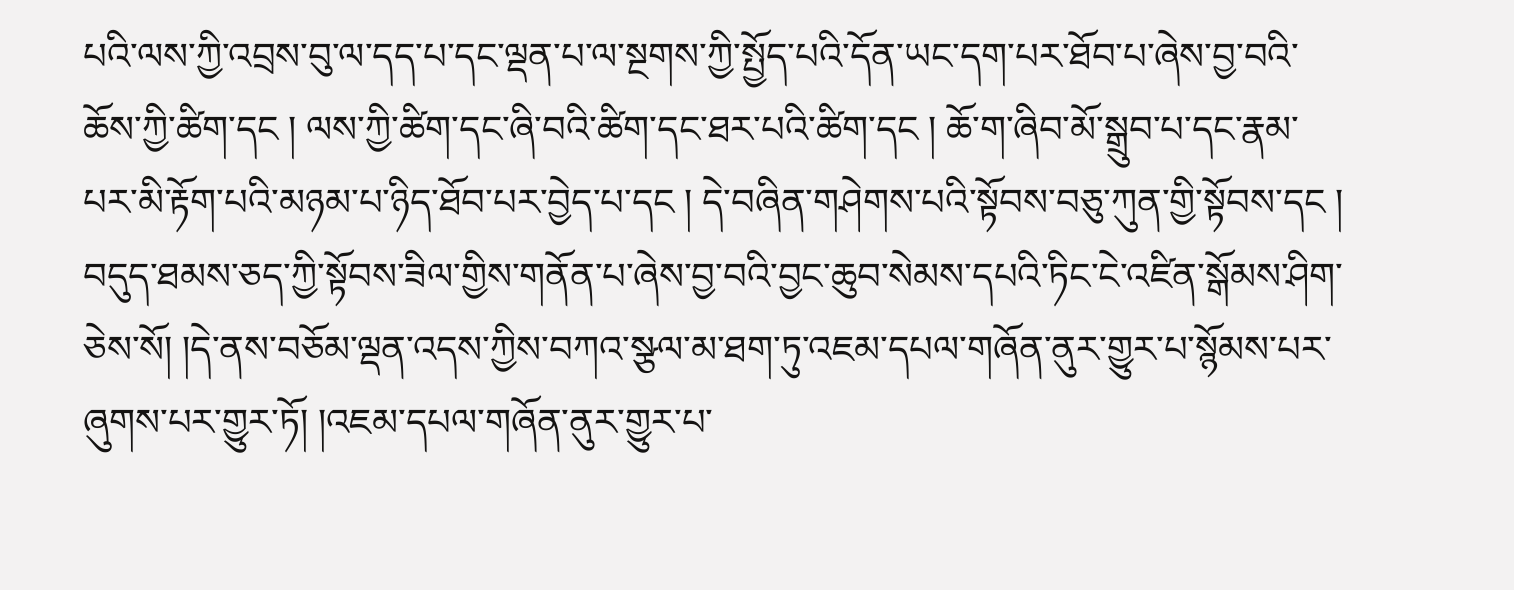པའི་ལས་ཀྱི་འབྲས་བུ་ལ་དད་པ་དང་ལྡན་པ་ལ་སྔགས་ཀྱི་སྤྱོད་པའི་དོན་ཡང་དག་པར་ཐོབ་པ་ཞེས་བྱ་བའི་ཆོས་ཀྱི་ཚིག་དང ། ལས་ཀྱི་ཚིག་དང་ཞི་བའི་ཚིག་དང་ཐར་པའི་ཚིག་དང ། ཆོ་ག་ཞིབ་མོ་སྒྲུབ་པ་དང་རྣམ་པར་མི་རྟོག་པའི་མཉམ་པ་ཉིད་ཐོབ་པར་བྱེད་པ་དང ། དེ་བཞིན་གཤེགས་པའི་སྟོབས་བཅུ་ཀུན་གྱི་སྟོབས་དང ། བདུད་ཐམས་ཅད་ཀྱི་སྟོབས་ཟིལ་གྱིས་གནོན་པ་ཞེས་བྱ་བའི་བྱང་ཆུབ་སེམས་དཔའི་ཏིང་ངེ་འཛིན་སྒོམས་ཤིག་ཅེས་སོ། །དེ་ནས་བཅོམ་ལྡན་འདས་ཀྱིས་བཀའ་སྩལ་མ་ཐག་ཏུ་འཇམ་དཔལ་གཞོན་ནུར་གྱུར་པ་སྙོམས་པར་ཞུགས་པར་གྱུར་ཏོ། །འཇམ་དཔལ་གཞོན་ནུར་གྱུར་པ་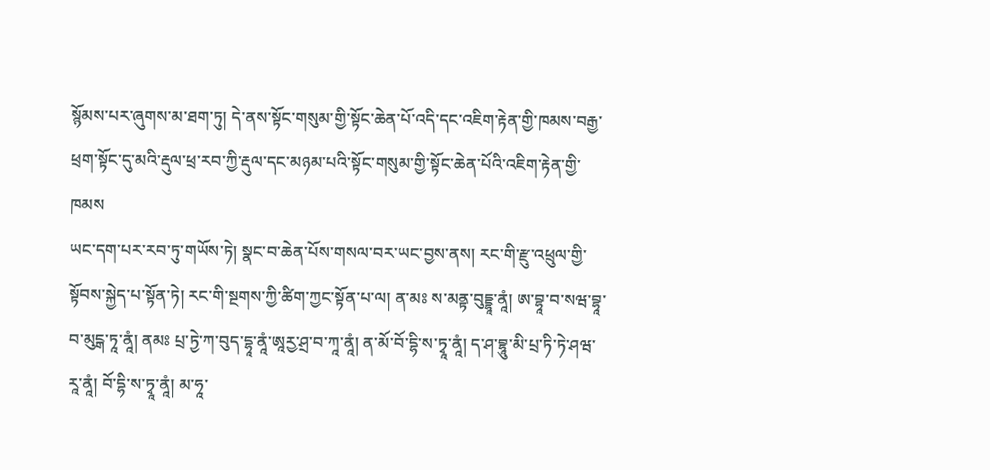སྙོམས་པར་ཞུགས་མ་ཐག་ཏུ། དེ་ནས་སྟོང་གསུམ་གྱི་སྟོང་ཆེན་པོ་འདི་དང་འཇིག་རྟེན་གྱི་ཁམས་བརྒྱ་ཕྲག་སྟོང་དུ་མའི་རྡུལ་ཕྲ་རབ་ཀྱི་རྡུལ་དང་མཉམ་པའི་སྟོང་གསུམ་གྱི་སྟོང་ཆེན་པོའི་འཇིག་རྟེན་གྱི་ཁམས
ཡང་དག་པར་རབ་ཏུ་གཡོས་ཏེ། སྣང་བ་ཆེན་པོས་གསལ་བར་ཡང་བྱས་ནས། རང་གི་རྫུ་འཕྲུལ་གྱི་སྟོབས་སྐྱེད་པ་སྟོན་ཏེ། རང་གི་སྔགས་ཀྱི་ཚིག་ཀྱང་སྟོན་པ་ལ། ན་མཿ ས་མནྟ་བུདྡྷཱ་ནཱཾ། ཨ་བྷཱ་བ་སཝ་བྷཱ་བ་མུངྒ་ཏཱ་ནཱཾ། ནམཿ པྲ་ཏྱེ་ཀ་བུད་དྷཱ་ནཱཾ་ཨཱརྱ་ཤྲ་བ་ཀཱ་ནཱཾ། ན་མོ་བོ་དྷི་ས་ཏྭཱ་ནཱཾ། ད་ཤ་བྷཱུ་མི་པྲ་ཏི་ཏེ་ཤཝ་རཱ་ནཱཾ། བོ་དྷི་ས་ཏྭཱ་ནཱཾ། མ་ཧཱ་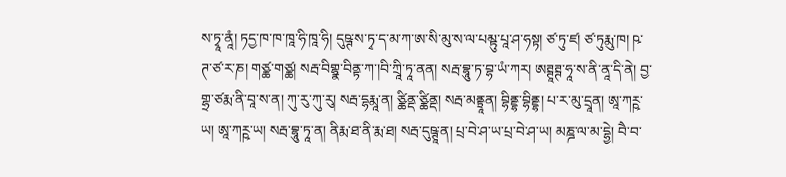ས་ཏྭཱ་ནཱཾ། ཏདྱ་ཁ་ཁ་ཁཱ་ཧི་ཁཱ་ཧི། དུཥྚ་ས་ཏྭ་ད་མ་ཀ་ཨ་སི་མུ་ས་ལ་པམྟུ་པཱ་ཤ་ཧསྟ། ཙ་ཏུ་ཛ། ཙ་ཏུརྨུ་ཁ། ཥ་ཊ་ཙ་ར་ཎ། གཙྪ་གཙྪ། སརྦ་བིགྷྣ་བིནྟ་ཀ་།བི་ཀྲཱི་ཏཱ་ནན། སརྦ་བྷཱུ་ཏ་བྷ་ཡཾ་ཀར། ཨཊྚཱཊྚ་ཧཱ་ས་ནི་ནཱ་དི་ནེ། བྱ་གྷྲ་ཙརྨ་ནི་བཱ་ས་ན། ཀུ་རུ་ཀུ་རུ། སརྦ་དྷརྨཱ་ན། ཙྪིནྡ་ཙྪིནྡ། སརྦ་མནྟྲཱན། བྷིནྡྷ་བྷིནྡྷ། པ་ར་མུ་དྲཱན། ཨཱ་ཀཪྵ་ཡ། ཨཱ་ཀཪྵ་ཡ། སརྦ་བྷཱུ་ཏཱ་ན། ནིརྨ་ཐ་ནི་རྨ་ཐ། སརྦ་དུཥྚཱ་ན། པྲ་བེ་ཤ་ཡ་པྲ་བེ་ཤ་ཡ། མཎྜ་ལ་མ་དྷྱེ། བཻ་བ་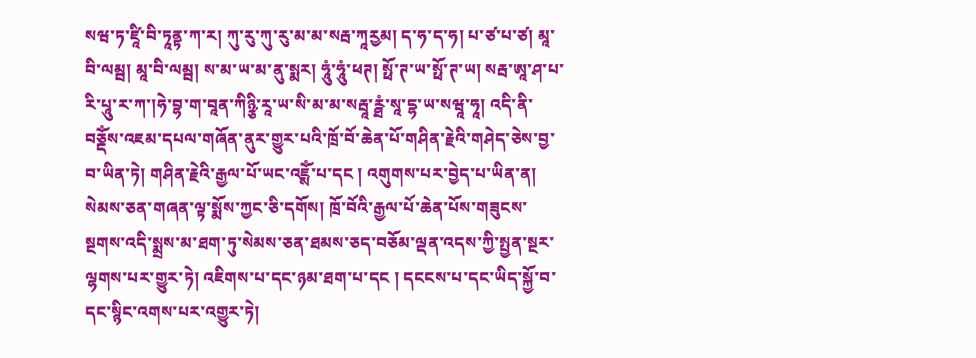སཝ་ཏ་ཛཱི་བི་ཏཱནྟ་ཀ་ར། ཀུ་རུ་ཀུ་རུ་མ་མ་སརྦ་ཀཱརྱམ། ད་ཧ་ད་ཧ། པ་ཙ་པ་ཙ། མཱ་བི་ལམྦ། མཱ་བི་ལམྦ། ས་མ་ཡ་མ་ནུ་སྨར། ཧཱུཾ་ཧཱུཾ་ཕཊ། སྥོ་ཊ་ཡ་སྥོ་ཊ་ཡ། སརྦ་ཨཱ་ཤ་པ་རི་པཱུ་ར་ཀ་།ཧེ་བྷ་ག་བཱན་ཀིཉྩི་རཱ་ཡ་སི་མ་མ་སརྦཱ་ཪྠཾ་སཱ་དྷ་ཡ་སཝཱ་ཧཱ། འདི་ནི་བཅྡོཾས་འཇམ་དཔལ་གཞོན་ནུར་གྱུར་པའི་ཁྲོ་བོ་ཆེན་པོ་གཤིན་རྗེའི་གཤེད་ཅེས་བྱ་བ་ཡིན་ཏེ། གཤིན་རྗེའི་རྒྱལ་པོ་ཡང་འཇྶོཾ་པ་དང ། འགུགས་པར་བྱེད་པ་ཡིན་ན། སེམས་ཅན་གཞན་ལྟ་སྨོས་ཀྱང་ཅི་དགོས། ཁྲོ་བོའི་རྒྱལ་པོ་ཆེན་པོས་གཟུངས་སྔགས་འདི་སྨྲས་མ་ཐག་ཏུ་སེམས་ཅན་ཐམས་ཅད་བཅོམ་ལྡན་འདས་ཀྱི་སྤྱན་སྔར་ལྷགས་པར་གྱུར་ཏེ། འཇིགས་པ་དང་ཉམ་ཐག་པ་དང ། དངངས་པ་དང་ཡིད་སྐྱོ་བ་དང་སྙིང་འགས་པར་འགྱུར་ཏེ།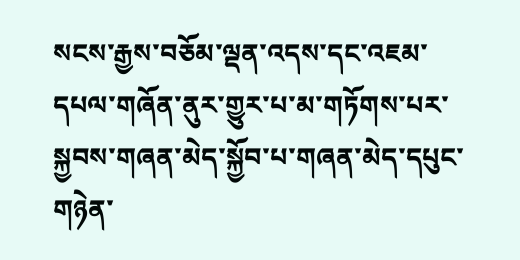སངས་རྒྱས་བཅོམ་ལྡན་འདས་དང་འཇམ་དཔལ་གཞོན་ནུར་གྱུར་པ་མ་གཏོགས་པར་སྐྱབས་གཞན་མེད་སྐྱོབ་པ་གཞན་མེད་དཔུང་གཉེན་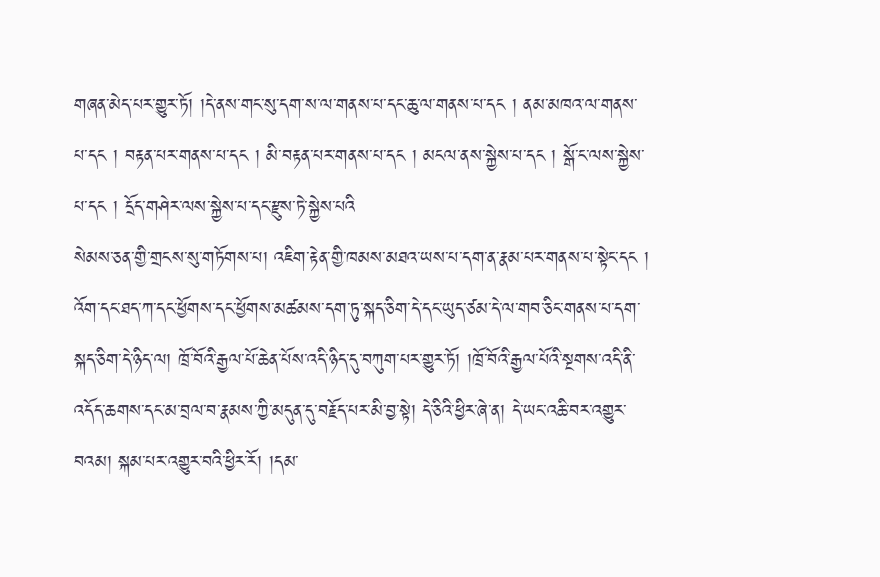གཞན་མེད་པར་གྱུར་ཏོ། །དེ་ནས་གང་སུ་དག་ས་ལ་གནས་པ་དང་ཆུ་ལ་གནས་པ་དང ། ནམ་མཁའ་ལ་གནས་པ་དང ། བརྟན་པར་གནས་པ་དང ། མི་བརྟན་པར་གནས་པ་དང ། མངལ་ནས་སྐྱེས་པ་དང ། སྒོ་ང་ལས་སྐྱེས་པ་དང ། དྲོད་གཤེར་ལས་སྐྱེས་པ་དང་རྫུས་ཏེ་སྐྱེས་པའི
སེམས་ཅན་གྱི་གྲངས་སུ་གཏོགས་པ། འཇིག་རྟེན་གྱི་ཁམས་མཐའ་ཡས་པ་དག་ན་རྣམ་པར་གནས་པ་སྟེང་དང ། འོག་དང་ཐད་ཀ་དང་ཕྱོགས་དང་ཕྱོགས་མཚམས་དག་ཏུ་སྐད་ཅིག་དེ་དང་ཡུད་ཙམ་དེ་ལ་གབ་ཅིང་གནས་པ་དག་སྐད་ཅིག་དེ་ཉིད་ལ། ཁྲོ་བོའི་རྒྱལ་པོ་ཆེན་པོས་འདི་ཉིད་དུ་བཀུག་པར་གྱུར་ཏོ། །ཁྲོ་བོའི་རྒྱལ་པོའི་སྔགས་འདི་ནི་འདོད་ཆགས་དང་མ་བྲལ་བ་རྣམས་ཀྱི་མདུན་དུ་བརྗོད་པར་མི་བྱ་སྟེ། དེ་ཅིའི་ཕྱིར་ཞེ་ན། དེ་ཡང་འཆི་བར་འགྱུར་བའམ། སྐམ་པར་འགྱུར་བའི་ཕྱིར་རོ། །དམ་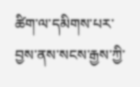ཚིག་ལ་དམིགས་པར་བྱས་ནས་སངས་རྒྱས་ཀྱི་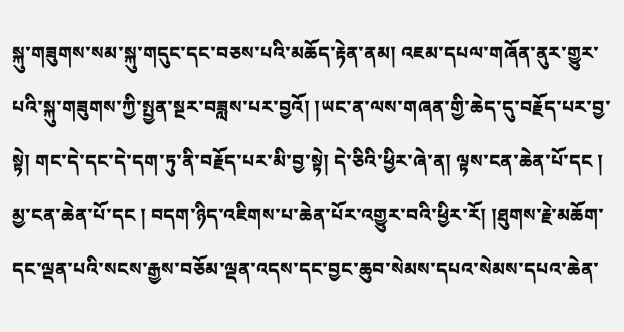སྐུ་གཟུགས་སམ་སྐུ་གདུང་དང་བཅས་པའི་མཆོད་རྟེན་ནམ། འཇམ་དཔལ་གཞོན་ནུར་གྱུར་པའི་སྐུ་གཟུགས་ཀྱི་སྤྱན་སྔར་བཟླས་པར་བྱའོ། །ཡང་ན་ལས་གཞན་གྱི་ཆེད་དུ་བརྗོད་པར་བྱ་སྟེ། གང་དེ་དང་དེ་དག་ཏུ་ནི་བརྗོད་པར་མི་བྱ་སྟེ། དེ་ཅིའི་ཕྱིར་ཞེ་ན། ལྟས་ངན་ཆེན་པོ་དང ། མྱ་ངན་ཆེན་པོ་དང ། བདག་ཉིད་འཇིགས་པ་ཆེན་པོར་འགྱུར་བའི་ཕྱིར་རོ། །ཐུགས་རྗེ་མཆོག་དང་ལྡན་པའི་སངས་རྒྱས་བཅོམ་ལྡན་འདས་དང་བྱང་ཆུབ་སེམས་དཔའ་སེམས་དཔའ་ཆེན་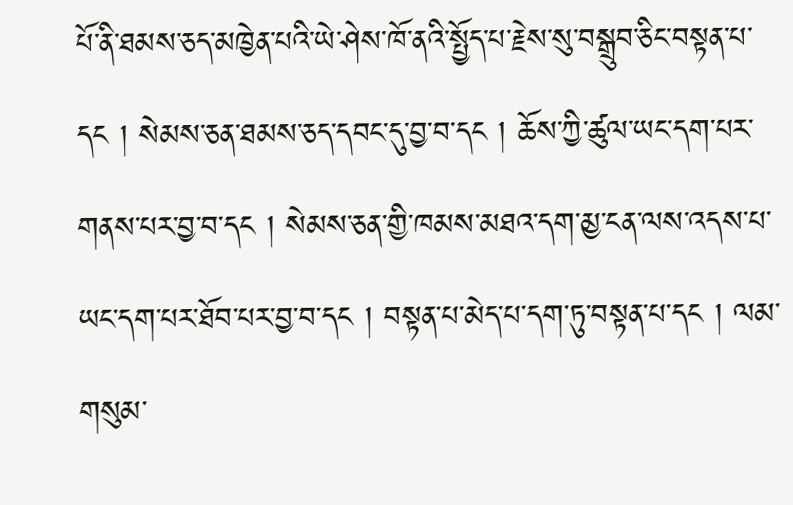པོ་ནི་ཐམས་ཅད་མཁྱེན་པའི་ཡེ་ཤེས་ཁོ་ནའི་སྤྱོད་པ་རྗེས་སུ་བསྒྲུབ་ཅིང་བསྟན་པ་དང ། སེམས་ཅན་ཐམས་ཅད་དབང་དུ་བྱ་བ་དང ། ཆོས་ཀྱི་ཚུལ་ཡང་དག་པར་གནས་པར་བྱ་བ་དང ། སེམས་ཅན་གྱི་ཁམས་མཐའ་དག་མྱ་ངན་ལས་འདས་པ་ཡང་དག་པར་ཐོབ་པར་བྱ་བ་དང ། བསྟན་པ་མེད་པ་དག་ཏུ་བསྟན་པ་དང ། ལམ་གསུམ་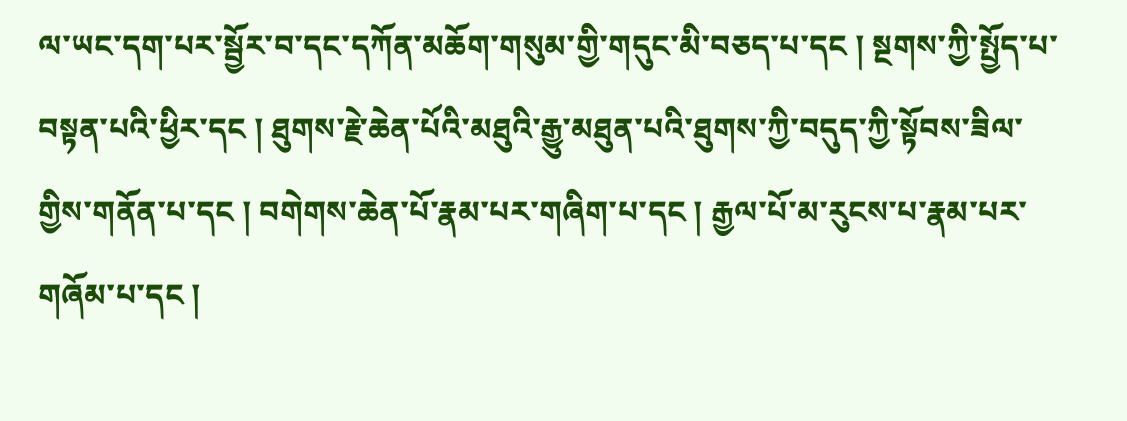ལ་ཡང་དག་པར་སྦྱོར་བ་དང་དཀོན་མཆོག་གསུམ་གྱི་གདུང་མི་བཅད་པ་དང ། སྔགས་ཀྱི་སྤྱོད་པ་བསྟན་པའི་ཕྱིར་དང ། ཐུགས་རྗེ་ཆེན་པོའི་མཐུའི་རྒྱུ་མཐུན་པའི་ཐུགས་ཀྱི་བདུད་ཀྱི་སྟོབས་ཟིལ་གྱིས་གནོན་པ་དང ། བགེགས་ཆེན་པོ་རྣམ་པར་གཞིག་པ་དང ། རྒྱལ་པོ་མ་རུངས་པ་རྣམ་པར་གཞོམ་པ་དང །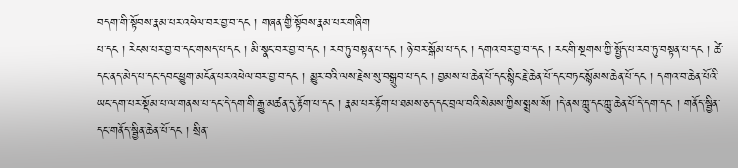བདག་གི་སྟོབས་རྣམ་པར་འཕེལ་བར་བྱ་བ་དང ། གཞན་གྱི་སྟོབས་རྣམ་པར་གཞིག
པ་དང ། རེངས་པར་བྱ་བ་དང་གསད་པ་དང ། མི་སྣང་བར་བྱ་བ་དང ། རབ་ཏུ་བསྟན་པ་དང ། ཉེ་བར་སྒོམ་པ་དང ། དགའ་བར་བྱ་བ་དང ། རང་གི་སྔགས་ཀྱི་སྤྱོད་པ་རབ་ཏུ་བསྟན་པ་དང ། ཚེ་དང་ནད་མེད་པ་དང་དབང་ཕྱུག་མངོན་པར་འཕེལ་བར་བྱ་བ་དང ། མྱུར་བའི་ལས་རྗེས་སུ་བསྒྲུབ་པ་དང ། བྱམས་པ་ཆེན་པོ་དང་སྙིང་རྗེ་ཆེན་པོ་དང་བཏང་སྙོམས་ཆེན་པོ་དང ། དགའ་བ་ཆེན་པོའི་ཡང་དག་པར་སྡོམ་པ་ལ་གནས་པ་དང་དེ་དག་གི་རྒྱུ་མཚན་དུ་རྟོག་པ་དང ། རྣམ་པར་རྟོག་པ་ཐམས་ཅད་དང་བྲལ་བའི་སེམས་ཀྱིས་སྨྲས་སོ། །དེ་ནས་ཀླུ་དང་ཀླུ་ཆེན་པོ་དེ་དག་དང ། གནོད་སྦྱིན་དང་གནོད་སྦྱིན་ཆེན་པོ་དང ། སྲིན་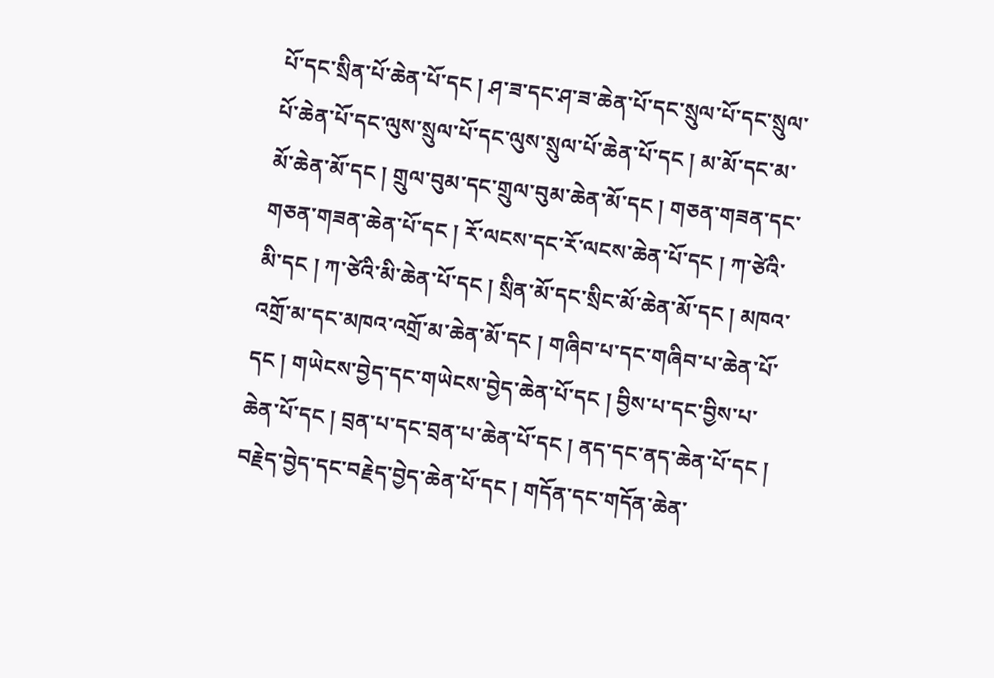པོ་དང་སྲིན་པོ་ཆེན་པོ་དང ། ཤ་ཟ་དང་ཤ་ཟ་ཆེན་པོ་དང་སྲུལ་པོ་དང་སྲུལ་པོ་ཆེན་པོ་དང་ལུས་སྲུལ་པོ་དང་ལུས་སྲུལ་པོ་ཆེན་པོ་དང ། མ་མོ་དང་མ་མོ་ཆེན་མོ་དང ། གྲུལ་བུམ་དང་གྲུལ་བུམ་ཆེན་མོ་དང ། གཅན་གཟན་དང་གཅན་གཟན་ཆེན་པོ་དང ། རོ་ལངས་དང་རོ་ལངས་ཆེན་པོ་དང ། ཀ་ཙེའི་མི་དང ། ཀ་ཙེའི་མི་ཆེན་པོ་དང ། སྲིན་མོ་དང་སྲིང་མོ་ཆེན་མོ་དང ། མཁའ་འགྲོ་མ་དང་མཁའ་འགྲོ་མ་ཆེན་མོ་དང ། གཞིབ་པ་དང་གཞིབ་པ་ཆེན་པོ་དང ། གཡེངས་བྱེད་དང་གཡེངས་བྱེད་ཆེན་པོ་དང ། བྱིས་པ་དང་བྱིས་པ་ཆེན་པོ་དང ། བྲན་པ་དང་བྲན་པ་ཆེན་པོ་དང ། ནད་དང་ནད་ཆེན་པོ་དང ། བརྗེད་བྱེད་དང་བརྗེད་བྱེད་ཆེན་པོ་དང ། གདོན་དང་གདོན་ཆེན་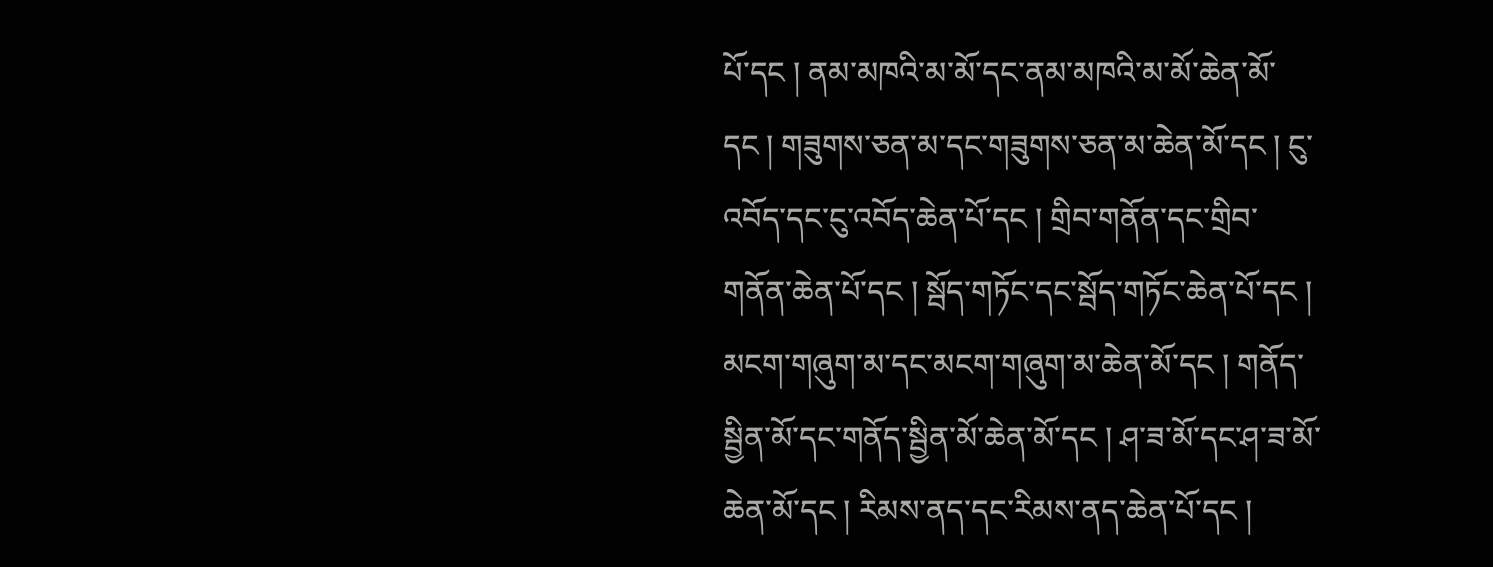པོ་དང ། ནམ་མཁའི་མ་མོ་དང་ནམ་མཁའི་མ་མོ་ཆེན་མོ་དང ། གཟུགས་ཅན་མ་དང་གཟུགས་ཅན་མ་ཆེན་མོ་དང ། ངུ་འབོད་དང་ངུ་འབོད་ཆེན་པོ་དང ། གྲིབ་གནོན་དང་གྲིབ་གནོན་ཆེན་པོ་དང ། སྦོད་གཏོང་དང་སྦོད་གཏོང་ཆེན་པོ་དང ། མངག་གཞུག་མ་དང་མངག་གཞུག་མ་ཆེན་མོ་དང ། གནོད་སྦྱིན་མོ་དང་གནོད་སྦྱིན་མོ་ཆེན་མོ་དང ། ཤ་ཟ་མོ་དང་ཤ་ཟ་མོ་ཆེན་མོ་དང ། རིམས་ནད་དང་རིམས་ནད་ཆེན་པོ་དང །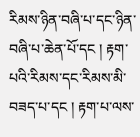རིམས་ཉིན་བཞི་པ་དང་ཉིན་བཞི་པ་ཆེན་པོ་དང ། རྟག་པའི་རིམས་དང་རིམས་མི་བཟད་པ་དང ། རྟག་པ་ལས་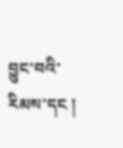བྱུང་བའི་རིམས་དང །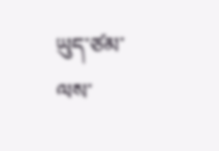ཡུད་ཙམ་ལས་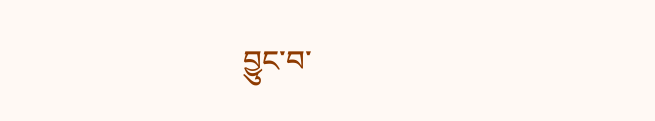བྱུང་བ་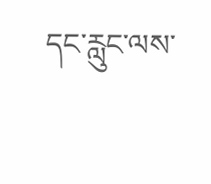དང་རླུང་ལས་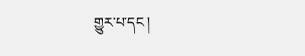གྱུར་པ་དང །